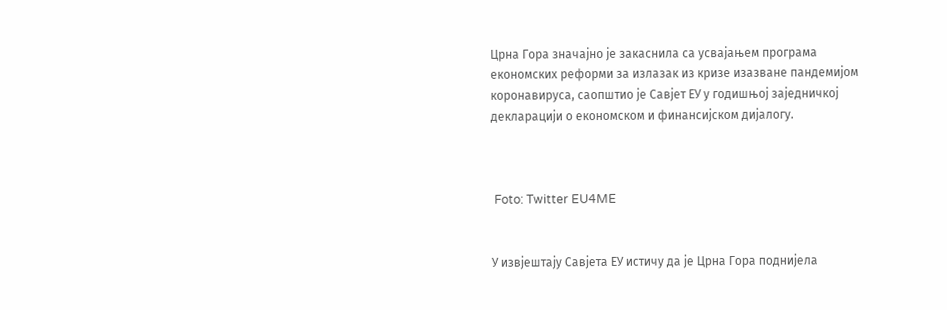Црна Гора значајно је закаснила са усвајањем програма економских реформи за излазак из кризе изазване пандемијом коронавируса, саопштио је Савјет ЕУ у годишњој заједничкој декларацији о економском и финансијском дијалогу.



 Foto: Twitter EU4ME


У извјештају Савјета ЕУ истичу да је Црна Гора поднијела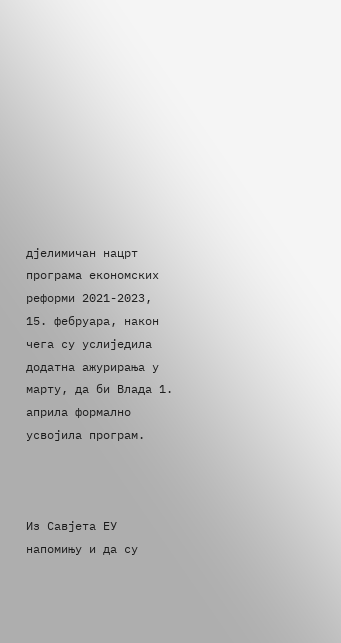дјелимичан нацрт програма економских реформи 2021-2023, 15. фебруара, након чега су услиједила додатна ажурирања у марту, да би Влада 1. априла формално усвојила програм.



Из Савјета ЕУ напомињу и да су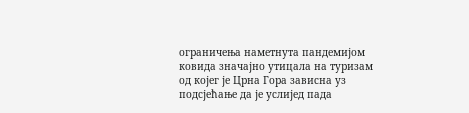ограничења наметнута пандемијом ковида значајно утицала на туризам од којег је Црна Гора зависна уз подсјећање да је услијед пада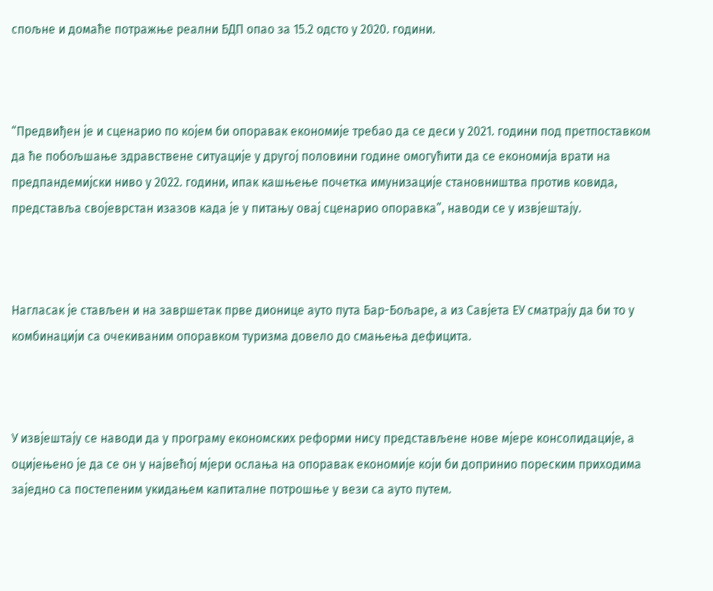спољне и домаће потражње реални БДП опао за 15.2 одсто у 2020. години.



“Предвиђен је и сценарио по којем би опоравак економије требао да се деси у 2021. години под претпоставком да ће побољшање здравствене ситуације у другој половини године омогућити да се економија врати на предпандемијски ниво у 2022. години, ипак кашњење почетка имунизације становништва против ковида, представља својеврстан изазов када је у питању овај сценарио опоравка”, наводи се у извјештају.



Нагласак је стављен и на завршетак прве дионице ауто пута Бар-Бољаре, а из Савјета ЕУ сматрају да би то у комбинацији са очекиваним опоравком туризма довело до смањења дефицита.



У извјештају се наводи да у програму економских реформи нису представљене нове мјере консолидације, а оцијењено је да се он у највећој мјери ослања на опоравак економије који би допринио пореским приходима заједно са постепеним укидањем капиталне потрошње у вези са ауто путем.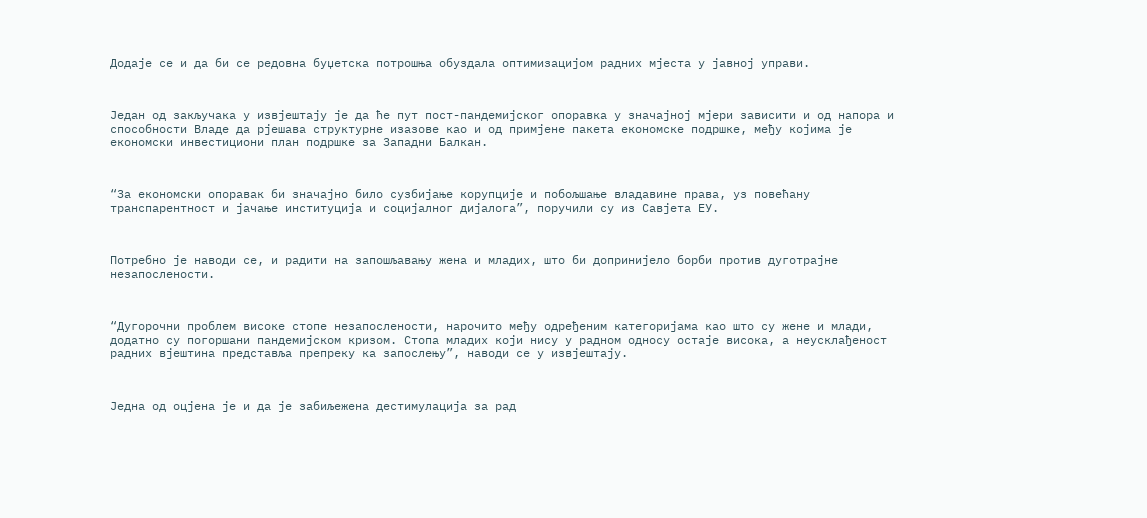Додаје се и да би се редовна буџетска потрошња обуздала оптимизацијом радних мјеста у јавној управи.



Један од закључака у извјештају је да ће пут пост-пандемијског опоравка у значајној мјери зависити и од напора и способности Владе да рјешава структурне изазове као и од примјене пакета економске подршке, међу којима је економски инвестициони план подршке за Западни Балкан.



“За економски опоравак би значајно било сузбијање корупције и побољшање владавине права, уз повећану транспарентност и јачање институција и социјалног дијалога”, поручили су из Савјета ЕУ.



Потребно је наводи се, и радити на запошљавању жена и младих, што би допринијело борби против дуготрајне незапослености.



“Дугорочни проблем високе стопе незапослености, нарочито међу одређеним категоријама као што су жене и млади, додатно су погоршани пандемијском кризом. Стопа младих који нису у радном односу остаје висока, а неусклађеност радних вјештина представља препреку ка запослењу”, наводи се у извјештају.



Једна од оцјена је и да је забиљежена дестимулација за рад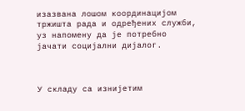изазвана лошом координацијом тржишта рада и одређених служби, уз напомену да је потребно јачати социјални дијалог.



У складу са изнијетим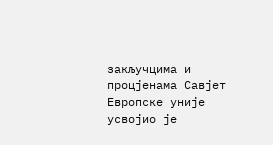закључцима и процјенама Савјет Европске уније усвојио је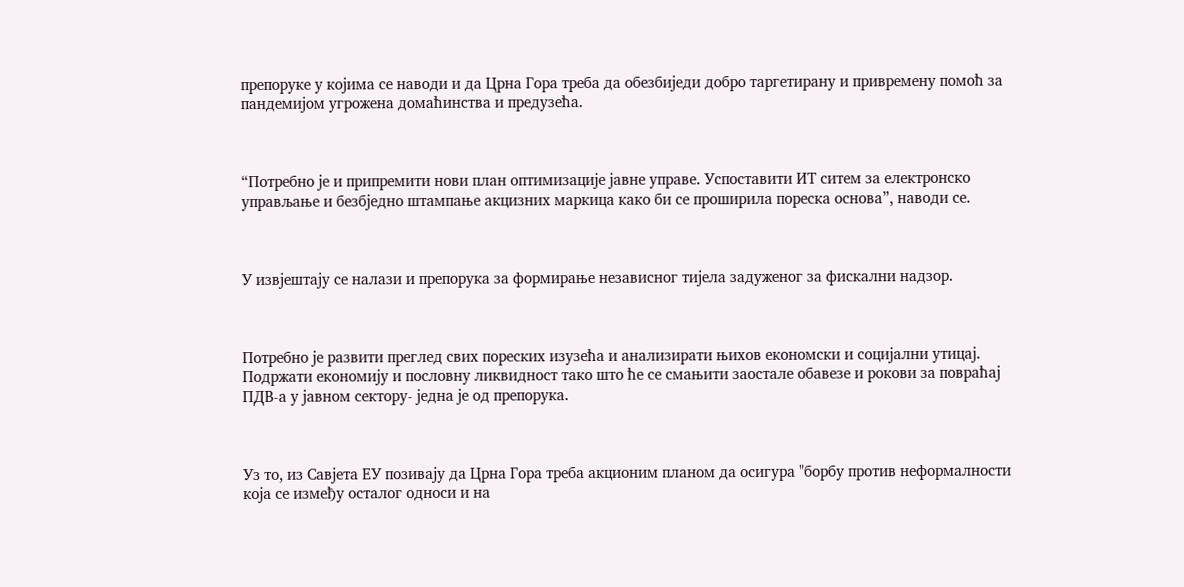препоруке у којима се наводи и да Црна Гора треба да обезбиједи добро таргетирану и привремену помоћ за пандемијом угрожена домаћинства и предузећа.



“Потребно је и припремити нови план оптимизације јавне управе. Успоставити ИТ ситем за електронско управљање и безбједно штампање акцизних маркица како би се проширила пореска основа”, наводи се.



У извјештају се налази и препорука за формирање независног тијела задуженог за фискални надзор.



Потребно је развити преглед свих пореских изузећа и анализирати њихов економски и социјални утицај. Подржати економију и пословну ликвидност тако што ће се смањити заостале обавезе и рокови за повраћај ПДВ-а у јавном сектору- једна је од препорука.



Уз то, из Савјета ЕУ позивају да Црна Гора треба акционим планом да осигура "борбу против неформалности која се између осталог односи и на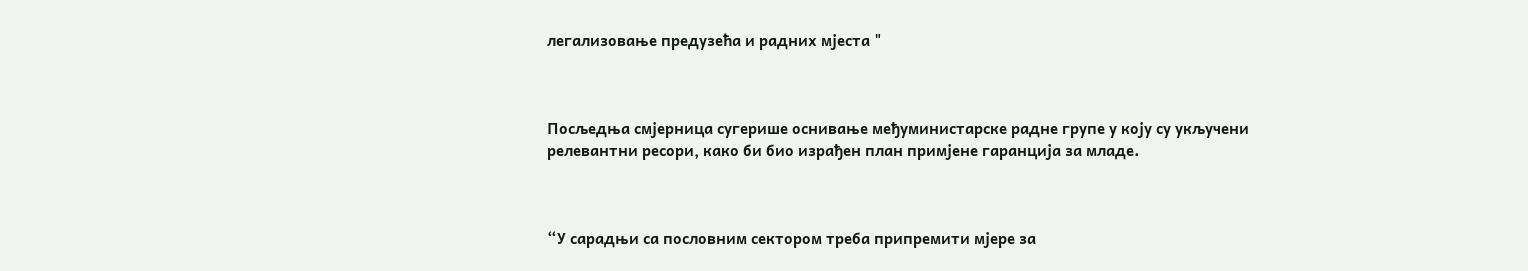легализовање предузећа и радних мјеста "



Посљедња смјерница сугерише оснивање међуминистарске радне групе у коју су укључени релевантни ресори, како би био израђен план примјене гаранција за младе.



“У сарадњи са пословним сектором треба припремити мјере за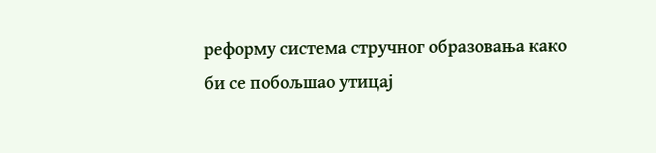реформу система стручног образовања како би се побољшао утицај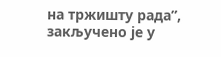на тржишту рада”, закључено је у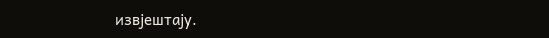извјештају.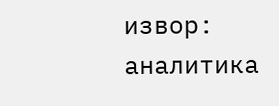извор: аналитика